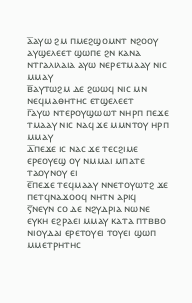ⲁ̅ⲁⲩⲱ ϩⲙ ⲡⲙⲉϩϣⲟⲙⲛⲧ ⲛϩⲟⲟⲩ ⲁⲩϣⲉⲗⲉⲉⲧ ϣⲱⲡⲉ ϩⲛ ⲕⲁⲛⲁ ⲛⲧⲅⲁⲗⲓⲗⲁⲓⲁ ⲁⲩⲱ ⲛⲉⲣⲉⲧⲙⲁⲁⲩ ⲛⲓⲥ ⲙⲙⲁⲩ
ⲃ̅ⲁⲩⲧⲱϩⲙ ⲇⲉ ϩⲱⲱϥ ⲛⲓⲥ ⲙⲛ ⲛⲉϥⲙⲁⲑⲏⲧⲏⲥ ⲉⲧϣⲉⲗⲉⲉⲧ
ⲅ̅ⲁⲩⲱ ⲛⲧⲉⲣⲟⲩϣⲱⲱⲧ ⲛⲏⲣⲡ ⲡⲉϫⲉ ⲧⲙⲁⲁⲩ ⲛⲓⲥ ⲛⲁϥ ϫⲉ ⲙⲙⲛⲧⲟⲩ ⲏⲣⲡ ⲙⲙⲁⲩ
ⲇ̅ⲡⲉϫⲉ ⲓⲥ ⲛⲁⲥ ϫⲉ ⲧⲉⲥϩⲓⲙⲉ ⲉⲣⲉⲟⲩⲉϣ ⲟⲩ ⲛⲙⲙⲁⲓ ⲙⲡⲁⲧⲉ ⲧⲁⲟⲩⲛⲟⲩ ⲉⲓ
ⲉ̅ⲡⲉϫⲉ ⲧⲉϥⲙⲁⲁⲩ ⲛⲛⲉⲧⲟⲩⲱⲧϩ ϫⲉ ⲡⲉⲧϥⲛⲁϫⲟⲟϥ ⲛⲏⲧⲛ ⲁⲣⲓϥ
ⲋ̅ⲛⲉⲩⲛ ⲥⲟ ⲇⲉ ⲛϩⲩⲇⲣⲓⲁ ⲛⲱⲛⲉ ⲉⲩⲕⲏ ⲉϩⲣⲁⲉⲓ ⲙⲙⲁⲩ ⲕⲁⲧⲁ ⲡⲧⲃⲃⲟ ⲛⲓⲟⲩⲇⲁⲓ ⲉⲣⲉⲧⲟⲩⲉⲓ ⲧⲟⲩⲉⲓ ϣⲱⲡ ⲙⲙⲉⲧⲣⲏⲧⲏⲥ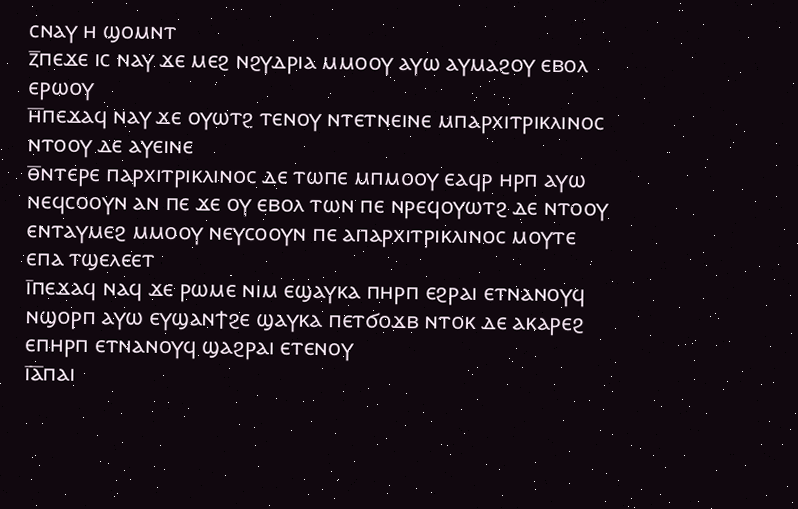ⲥⲛⲁⲩ ⲏ ϣⲟⲙⲛⲧ
ⲍ̅ⲡⲉϫⲉ ⲓⲥ ⲛⲁⲩ ϫⲉ ⲙⲉϩ ⲛϩⲩⲇⲣⲓⲁ ⲙⲙⲟⲟⲩ ⲁⲩⲱ ⲁⲩⲙⲁϩⲟⲩ ⲉⲃⲟⲗ ⲉⲣⲱⲟⲩ
ⲏ̅ⲡⲉϫⲁϥ ⲛⲁⲩ ϫⲉ ⲟⲩⲱⲧϩ ⲧⲉⲛⲟⲩ ⲛⲧⲉⲧⲛⲉⲓⲛⲉ ⲙⲡⲁⲣⲭⲓⲧⲣⲓⲕⲗⲓⲛⲟⲥ ⲛⲧⲟⲟⲩ ⲇⲉ ⲁⲩⲉⲓⲛⲉ
ⲑ̅ⲛⲧⲉⲣⲉ ⲡⲁⲣⲭⲓⲧⲣⲓⲕⲗⲓⲛⲟⲥ ⲇⲉ ⲧⲱⲡⲉ ⲙⲡⲙⲟⲟⲩ ⲉⲁϥⲣ ⲏⲣⲡ ⲁⲩⲱ ⲛⲉϥⲥⲟⲟⲩⲛ ⲁⲛ ⲡⲉ ϫⲉ ⲟⲩ ⲉⲃⲟⲗ ⲧⲱⲛ ⲡⲉ ⲛⲣⲉϥⲟⲩⲱⲧϩ ⲇⲉ ⲛⲧⲟⲟⲩ ⲉⲛⲧⲁⲩⲙⲉϩ ⲙⲙⲟⲟⲩ ⲛⲉⲩⲥⲟⲟⲩⲛ ⲡⲉ ⲁⲡⲁⲣⲭⲓⲧⲣⲓⲕⲗⲓⲛⲟⲥ ⲙⲟⲩⲧⲉ ⲉⲡⲁ ⲧϣⲉⲗⲉⲉⲧ
ⲓ̅ⲡⲉϫⲁϥ ⲛⲁϥ ϫⲉ ⲣⲱⲙⲉ ⲛⲓⲙ ⲉϣⲁⲩⲕⲁ ⲡⲏⲣⲡ ⲉϩⲣⲁⲓ ⲉⲧⲛⲁⲛⲟⲩϥ ⲛϣⲟⲣⲡ ⲁⲩⲱ ⲉⲩϣⲁⲛϯϩⲉ ϣⲁⲩⲕⲁ ⲡⲉⲧϭⲟϫⲃ ⲛⲧⲟⲕ ⲇⲉ ⲁⲕⲁⲣⲉϩ ⲉⲡⲏⲣⲡ ⲉⲧⲛⲁⲛⲟⲩϥ ϣⲁϩⲣⲁⲓ ⲉⲧⲉⲛⲟⲩ
ⲓ̅ⲁ̅ⲡⲁⲓ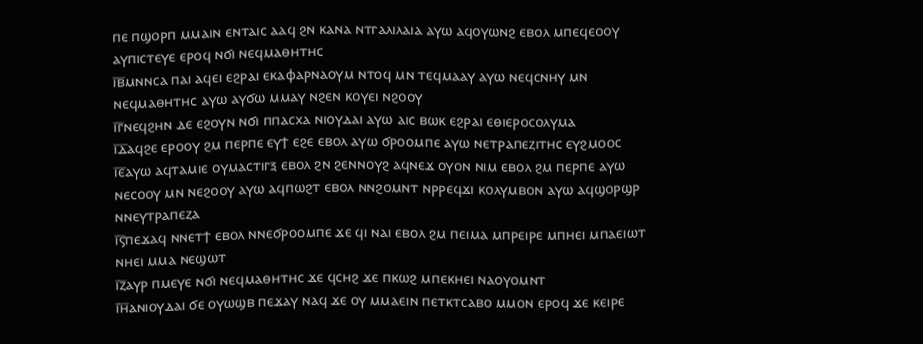ⲡⲉ ⲡϣⲟⲣⲡ ⲙⲙⲁⲓⲛ ⲉⲛⲧⲁⲓⲥ ⲁⲁϥ ϩⲛ ⲕⲁⲛⲁ ⲛⲧⲅⲁⲗⲓⲗⲁⲓⲁ ⲁⲩⲱ ⲁϥⲟⲩⲱⲛϩ ⲉⲃⲟⲗ ⲙⲡⲉϥⲉⲟⲟⲩ ⲁⲩⲡⲓⲥⲧⲉⲩⲉ ⲉⲣⲟϥ ⲛϭⲓ ⲛⲉϥⲙⲁⲑⲏⲧⲏⲥ
ⲓ̅ⲃ̅ⲙⲛⲛⲥⲁ ⲡⲁⲓ ⲁϥⲉⲓ ⲉϩⲣⲁⲓ ⲉⲕⲁⲫⲁⲣⲛⲁⲟⲩⲙ ⲛⲧⲟϥ ⲙⲛ ⲧⲉϥⲙⲁⲁⲩ ⲁⲩⲱ ⲛⲉϥⲥⲛⲏⲩ ⲙⲛ ⲛⲉϥⲙⲁⲑⲏⲧⲏⲥ ⲁⲩⲱ ⲁⲩϭⲱ ⲙⲙⲁⲩ ⲛϩⲉⲛ ⲕⲟⲩⲉⲓ ⲛϩⲟⲟⲩ
ⲓ̅ⲅ̅ⲛⲉϥϩⲏⲛ ⲇⲉ ⲉϩⲟⲩⲛ ⲛϭⲓ ⲡⲡⲁⲥⲭⲁ ⲛⲓⲟⲩⲇⲁⲓ ⲁⲩⲱ ⲁⲓⲥ ⲃⲱⲕ ⲉϩⲣⲁⲓ ⲉⲑⲓⲉⲣⲟⲥⲟⲗⲩⲙⲁ
ⲓ̅ⲇ̅ⲁϥϩⲉ ⲉⲣⲟⲟⲩ ϩⲙ ⲡⲉⲣⲡⲉ ⲉⲩϯ ⲉϩⲉ ⲉⲃⲟⲗ ⲁⲩⲱ ϭⲣⲟⲟⲙⲡⲉ ⲁⲩⲱ ⲛⲉⲧⲣⲁⲡⲉⲍⲓⲧⲏⲥ ⲉⲩϩⲙⲟⲟⲥ
ⲓ̅ⲉ̅ⲁⲩⲱ ⲁϥⲧⲁⲙⲓⲉ ⲟⲩⲙⲁⲥⲧⲓⲅⲝ ⲉⲃⲟⲗ ϩⲛ ϩⲉⲛⲛⲟⲩϩ ⲁϥⲛⲉϫ ⲟⲩⲟⲛ ⲛⲓⲙ ⲉⲃⲟⲗ ϩⲙ ⲡⲉⲣⲡⲉ ⲁⲩⲱ ⲛⲉⲥⲟⲟⲩ ⲙⲛ ⲛⲉϩⲟⲟⲩ ⲁⲩⲱ ⲁϥⲡⲱϩⲧ ⲉⲃⲟⲗ ⲛⲛϩⲟⲙⲛⲧ ⲛⲣⲣⲉϥϫⲓ ⲕⲟⲗⲩⲙⲃⲟⲛ ⲁⲩⲱ ⲁϥϣⲟⲣϣⲣ ⲛⲛⲉⲩⲧⲣⲁⲡⲉⲍⲁ
ⲓ̅ⲋ̅ⲡⲉϫⲁϥ ⲛⲛⲉⲧϯ ⲉⲃⲟⲗ ⲛⲛⲉϭⲣⲟⲟⲙⲡⲉ ϫⲉ ϥⲓ ⲛⲁⲓ ⲉⲃⲟⲗ ϩⲙ ⲡⲉⲓⲙⲁ ⲙⲡⲣⲉⲓⲣⲉ ⲙⲡⲏⲉⲓ ⲙⲡⲁⲉⲓⲱⲧ ⲛⲏⲉⲓ ⲙⲙⲁ ⲛⲉϣⲱⲧ
ⲓ̅ⲍ̅ⲁⲩⲣ ⲡⲙⲉⲩⲉ ⲛϭⲓ ⲛⲉϥⲙⲁⲑⲏⲧⲏⲥ ϫⲉ ϥⲥⲏϩ ϫⲉ ⲡⲕⲱϩ ⲙⲡⲉⲕⲏⲉⲓ ⲛⲁⲟⲩⲟⲙⲛⲧ
ⲓ̅ⲏ̅ⲁⲛⲓⲟⲩⲇⲁⲓ ϭⲉ ⲟⲩⲱϣⲃ ⲡⲉϫⲁⲩ ⲛⲁϥ ϫⲉ ⲟⲩ ⲙⲙⲁⲉⲓⲛ ⲡⲉⲧⲕⲧⲥⲁⲃⲟ ⲙⲙⲟⲛ ⲉⲣⲟϥ ϫⲉ ⲕⲉⲓⲣⲉ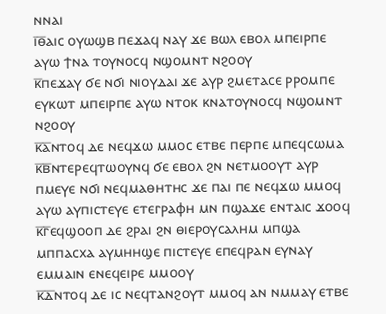ⲛⲛⲁⲓ
ⲓ̅ⲑ̅ⲁⲓⲥ ⲟⲩⲱϣⲃ ⲡⲉϫⲁϥ ⲛⲁⲩ ϫⲉ ⲃⲱⲗ ⲉⲃⲟⲗ ⲙⲡⲉⲓⲣⲡⲉ ⲁⲩⲱ ϯⲛⲁ ⲧⲟⲩⲛⲟⲥϥ ⲛϣⲟⲙⲛⲧ ⲛϩⲟⲟⲩ
ⲕ̅ⲡⲉϫⲁⲩ ϭⲉ ⲛϭⲓ ⲛⲓⲟⲩⲇⲁⲓ ϫⲉ ⲁⲩⲣ ϩⲙⲉⲧⲁⲥⲉ ⲣⲣⲟⲙⲡⲉ ⲉⲩⲕⲱⲧ ⲙⲡⲉⲓⲣⲡⲉ ⲁⲩⲱ ⲛⲧⲟⲕ ⲕⲛⲁⲧⲟⲩⲛⲟⲥϥ ⲛϣⲟⲙⲛⲧ ⲛϩⲟⲟⲩ
ⲕ̅ⲁ̅ⲛⲧⲟϥ ⲇⲉ ⲛⲉϥϫⲱ ⲙⲙⲟⲥ ⲉⲧⲃⲉ ⲡⲉⲣⲡⲉ ⲙⲡⲉϥⲥⲱⲙⲁ
ⲕ̅ⲃ̅ⲛⲧⲉⲣⲉϥⲧⲱⲟⲩⲛϥ ϭⲉ ⲉⲃⲟⲗ ϩⲛ ⲛⲉⲧⲙⲟⲟⲩⲧ ⲁⲩⲣ ⲡⲙⲉⲩⲉ ⲛϭⲓ ⲛⲉϥⲙⲁⲑⲏⲧⲏⲥ ϫⲉ ⲡⲁⲓ ⲡⲉ ⲛⲉϥϫⲱ ⲙⲙⲟϥ ⲁⲩⲱ ⲁⲩⲡⲓⲥⲧⲉⲩⲉ ⲉⲧⲉⲅⲣⲁⲫⲏ ⲙⲛ ⲡϣⲁϫⲉ ⲉⲛⲧⲁⲓⲥ ϫⲟⲟϥ
ⲕ̅ⲅ̅ⲉϥϣⲟⲟⲡ ⲇⲉ ϩⲣⲁⲓ ϩⲛ ⲑⲓⲉⲣⲟⲩⲥⲁⲗⲏⲙ ⲙⲡϣⲁ ⲙⲡⲡⲁⲥⲭⲁ ⲁⲩⲙⲏⲏϣⲉ ⲡⲓⲥⲧⲉⲩⲉ ⲉⲡⲉϥⲣⲁⲛ ⲉⲩⲛⲁⲩ ⲉⲙⲙⲁⲓⲛ ⲉⲛⲉϥⲉⲓⲣⲉ ⲙⲙⲟⲟⲩ
ⲕ̅ⲇ̅ⲛⲧⲟϥ ⲇⲉ ⲓⲥ ⲛⲉϥⲧⲁⲛϩⲟⲩⲧ ⲙⲙⲟϥ ⲁⲛ ⲛⲙⲙⲁⲩ ⲉⲧⲃⲉ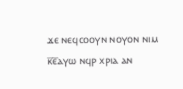ϫⲉ ⲛⲉϥⲥⲟⲟⲩⲛ ⲛⲟⲩⲟⲛ ⲛⲓⲙ
ⲕ̅ⲉ̅ⲁⲩⲱ ⲛϥⲣ ⲭⲣⲓⲁ ⲁⲛ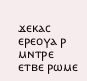ϫⲉⲕⲁⲥ ⲉⲣⲉⲟⲩⲁ ⲣ ⲙⲛⲧⲣⲉ ⲉⲧⲃⲉ ⲣⲱⲙⲉ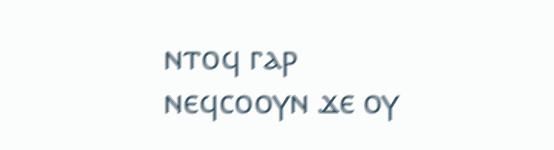ⲛⲧⲟϥ ⲅⲁⲣ ⲛⲉϥⲥⲟⲟⲩⲛ ϫⲉ ⲟⲩ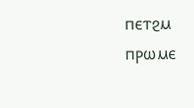ⲡⲉⲧϩⲙ ⲡⲣⲱⲙⲉ